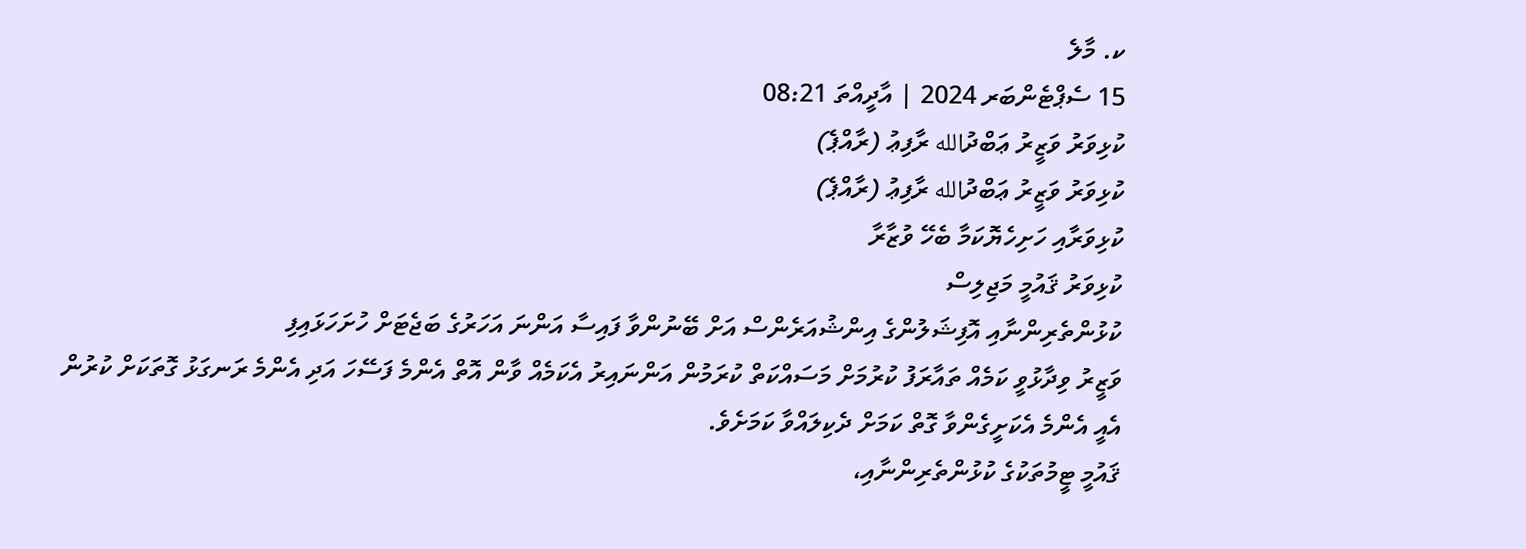ކ. މާލެ
15 ސެޕްޓެންބަރ 2024 | އާދީއްތަ 08:21
ކުޅިވަރު ވަޒީރު ޢަބްދުالله ރާފިޢު (ރާއްޕެ)
ކުޅިވަރު ވަޒީރު ޢަބްދުالله ރާފިޢު (ރާއްޕެ)
ކުޅިވަރާއި ހަށިހެޔޮކަމާ ބެހޭ ވުޒާރާ
ކުޅިވަރު ޤައުމީ މަޖިލިސް
ކުޅުންތެރިންނާއި އޮފިޝަލުންގެ އިންޝުއަރެންސް އަށް ބޭނުންވާ ފައިސާ އަންނަ އަހަރުގެ ބަޖެޓަށް ހުށަހަޅައިފި
ވަޒީރު ވިދާޅުވީ ކަމެއް ތައާރަފު ކުރުމަށް މަސައްކަތް ކުރަމުން އަންނައިރު އެކަމެއް ވާން އޮތް އެންމެ ފަސޭހަ އަދި އެންމެ ރަނގަޅު ގޮތަކަށް ކުރުން އެއީ އެންމެ އެކަށީގެންވާ ގޮތް ކަމަށް ދެކިލައްވާ ކަމަށެވެ.
ޤައުމީ ޓީމުތަކުގެ ކުޅުންތެރިންނާއި،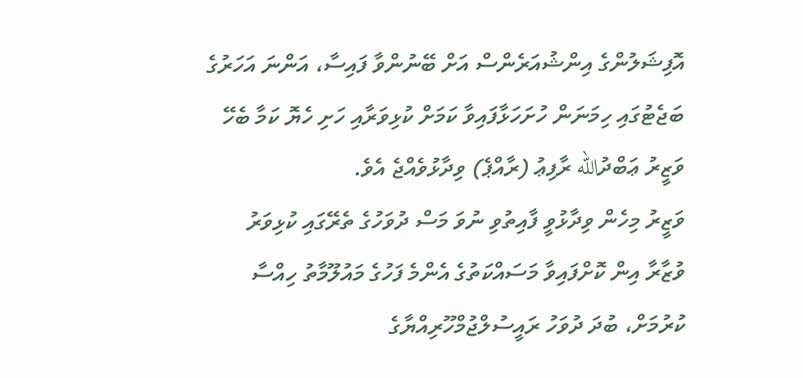އޮފިޝަލުންގެ އިންޝުއަރެންސް އަށް ބޭނުންވާ ފައިސާ، އަންނަ އަހަރުގެ ބަޖެޓުގައި ހިމަނަން ހުށަހަޅާފައިވާ ކަމަށް ކުޅިވަރާއި ހަށި ހެޔޮ ކަމާ ބެހޭ ވަޒީރު ޢަބްދުالله ރާފިޢު (ރާއްޕެ) ވިދާޅުވެއްޖެ އެވެ.
ވަޒީރު މިހެން ވިދާޅުވީ ފާއިތުވި ނުވަ މަސް ދުވަހުގެ ތެރޭގައި ކުޅިވަރު ވުޒާރާ އިން ކޮށްފައިވާ މަސައްކަތުގެ އެންމެ ފަހުގެ މައުލޫމާތު ހިއްސާ ކުރުމަށް، ބުދަ ދުވަހު ރައީސުލްޖުމްހޫރިއްޔާގެ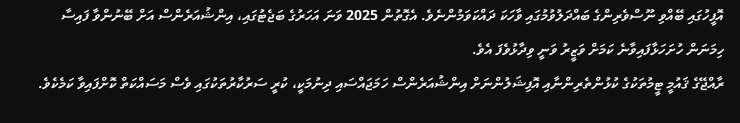އޮފީހުގައި ބޭއްވި ނޫސްވެރިންގެ ބައްދަލުވުމުގައި ވާހަކަ ދައްކަވަމުންނެވެ. އެގޮތުން 2025 ވަނަ އަހަރުގެ ބަޖެޓުގައި، އިންޝުއަރެންސް އަށް ބޭނުންވާ ފައިސާ ހިމަނަން ހުށަހަޅާފައިވާނެ ކަމަށް ވަޒީރު ވަނީ ވިދާޅުވެފަ އެވެ.
ރާއްޖޭގެ ޤައުމީ ޓީމުތަކުގެ ކުޅުންތެރިންނާއި އޮފިޝަލުންނަށް އިންޝުއަރެންސް ހަމަޖައްސައި ދިނުމަކީ، ކުރީ ސަރުކާރުތަކުގައި ވެސް މަސައްކަތް ކޮށްފައިވާ ކަމެކެވެ.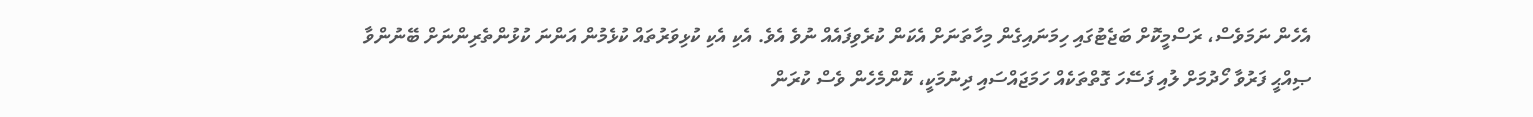އެހެން ނަމަވެސް، ރަސްމީކޮށް ބަޖެޓުގައި ހިމަނައިގެން މިހާތަނަށް އެކަން ކުރެވިފައެއް ނުވެ އެވެ. އެކި އެކި ކުޅިވަރުތައް ކުޅެމުން އަންނަ ކުޅުންތެރިންނަށް ބޭނުންވާ ޞިއްޙީ ފަރުވާ ހޯދުމަށް ލުއި ފަސޭހަ ގޮތްތަކެއް ހަމަޖައްސައި ދިނުމަކީ، ކޮންމެހެން ވެސް ކުރަން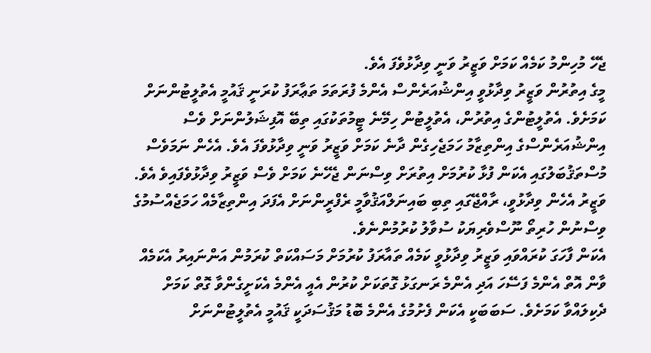ޖެހޭ މުހިންމު ކަމެއް ކަމަށް ވަޒީރު ވަނީ ވިދާޅުވެފަ އެވެ.
މީގެ އިތުރުން ވަޒީރު ވިދާޅުވީ އިންޝުއަރެންސް އެންމެ ފުރަތަމަ ތަޢާރަފު ކުރަނީ ޤައުމީ އެތުލީޓުންނަށް ކަމަށެވެ. އެތުލީޓުންގެ އިތުރުން، އެތުލީޓުން ހިމޭނެ ޓީމުތަކުގައި ތިބޭ އޮފިޝަލުންނަށް ވެސް އިންޝުއަރެންސްގެ އިންތިޒާމު ހަމަޖެހިގެން ދާނެ ކަމަށް ވަޒީރު ވަނީ ވިދާޅުވެފަ އެވެ. އެހެން ނަމަވެސް މުސްތަޤުބަލުގައި އެކަން ފުޅާ ކުރުމަށް އިތުރަށް ވިސްނަން ޖެހޭނެ ކަމަށް ވެސް ވަޒީރު ވިދާޅުވެފައިވެ އެވެ. ވަޒީރު އެހެން ވިދާޅުވީ، ރާއްޖޭގައި ތިބި ބައިނަލްއަޤުވާމީ ރެފްރީންނަށް އެފަދަ އިންތިޒާމެއް ހަމަޖެއްސުމުގެ ވިސްނުން ހުރިތޯ ނޫސްވެރިޔަކު ސުވާލު ކުރުމުންނެވެ.
އެކަން ފާހަގަ ކުރައްވައި ވަޒީރު ވިދާޅުވީ ކަމެއް ތައާރަފު ކުރުމަށް މަސައްކަތް ކުރަމުން އަންނައިރު އެކަމެއް ވާން އޮތް އެންމެ ފަސޭހަ އަދި އެންމެ ރަނގަޅު ގޮތަކަށް ކުރުން އެއީ އެންމެ އެކަށީގެންވާ ގޮތް ކަމަށް ދެކިލައްވާ ކަމަށެވެ. ސަބަބަކީ އެކަން ފެށުމުގެ އެންމެ ބޮޑު މަޤުސަދަކީ ޤައުމީ އެތުލީޓުންނަށް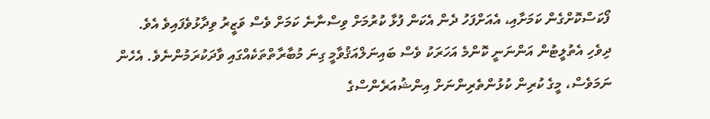ފޯކަސްކޮށްގެން ކަމަށާއި، އެއަށްފަހު ދެން އެކަން ފުޅާ ކުރުމަށް ވިސްނާނެ ކަމަށް ވެސް ވަޒީރު ވިދާޅުވެފައިވެ އެވެ.
ދިވެހި އެތުލީޓުން އަންނަނީ ކޮންމެ އަހަރަކު ވެސް ބައިނަލްއަޤުވާމީ ގިނަ މުބާރާތްތަކެއްގައި ވާދަކުރަމުންނެވެ. އެހެން ނަމަވެސް، މީގެ ކުރިން ކުޅުންތެރިންނަށް އިންޝުއަރެންސްގެ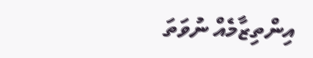އިންތިޒާމެއް ނުވަތަ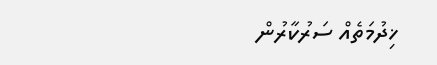ޚިދުމަތެއް ސަރުކާރުން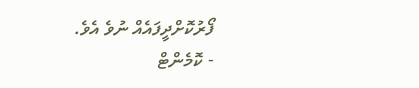ފޯރުކޮށްދީފައެއް ނުވެ އެވެ.
- ކޮމެންޓް